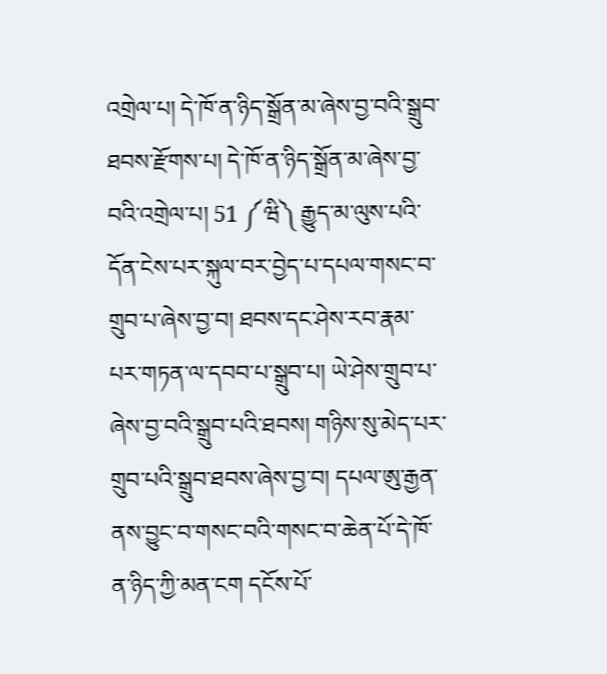འགྲེལ་པ། དེ་ཁོ་ན་ཉིད་སྒྲོན་མ་ཞེས་བྱ་བའི་སྒྲུབ་ཐབས་རྫོགས་པ། དེ་ཁོ་ན་ཉིད་སྒྲོན་མ་ཞེས་བྱ་བའི་འགྲེལ་པ། 51 ༼ཝི༽ རྒྱུད་མ་ལུས་པའི་དོན་ངེས་པར་སྐུལ་བར་བྱེད་པ་དཔལ་གསང་བ་གྲུབ་པ་ཞེས་བྱ་བ། ཐབས་དང་ཤེས་རབ་རྣམ་པར་གཏན་ལ་དབབ་པ་སྒྲུབ་པ། ཡེ་ཤེས་གྲུབ་པ་ཞེས་བྱ་བའི་སྒྲུབ་པའི་ཐབས། གཉིས་སུ་མེད་པར་གྲུབ་པའི་སྒྲུབ་ཐབས་ཞེས་བྱ་བ། དཔལ་ཨུ་རྒྱན་ནས་བྱུང་བ་གསང་བའི་གསང་བ་ཆེན་པོ་དེ་ཁོ་ན་ཉིད་ཀྱི་མན་ངག དངོས་པོ་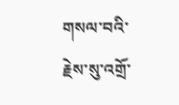གསལ་བའི་རྗེས་སུ་འགྲོ་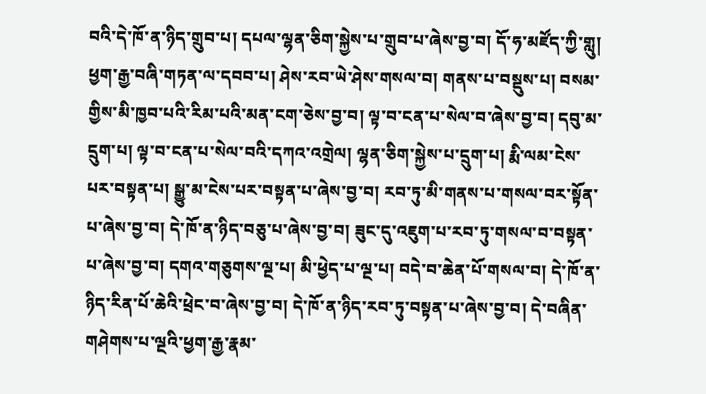བའི་དེ་ཁོ་ན་ཉིད་གྲུབ་པ། དཔལ་ལྷན་ཅིག་སྐྱེས་པ་གྲུབ་པ་ཞེས་བྱ་བ། དོ་ཧ་མཛོད་ཀྱི་གླུ། ཕྱག་རྒྱ་བཞི་གཏན་ལ་དབབ་པ། ཤེས་རབ་ཡེ་ཤེས་གསལ་བ། གནས་པ་བསྡུས་པ། བསམ་གྱིས་མི་ཁྱབ་པའི་རིམ་པའི་མན་ངག་ཅེས་བྱ་བ། ལྟ་བ་ངན་པ་སེལ་བ་ཞེས་བྱ་བ། དབུ་མ་དྲུག་པ། ལྟ་བ་ངན་པ་སེལ་བའི་དཀའ་འགྲེལ། ལྷན་ཅིག་སྐྱེས་པ་དྲུག་པ། རྨི་ལམ་ངེས་པར་བསྟན་པ། སྒྱུ་མ་ངེས་པར་བསྟན་པ་ཞེས་བྱ་བ། རབ་ཏུ་མི་གནས་པ་གསལ་བར་སྟོན་པ་ཞེས་བྱ་བ། དེ་ཁོ་ན་ཉིད་བཅུ་པ་ཞེས་བྱ་བ། ཟུང་དུ་འཇུག་པ་རབ་ཏུ་གསལ་བ་བསྟན་པ་ཞེས་བྱ་བ། དགའ་གཅུགས་ལྔ་པ། མི་ཕྱེད་པ་ལྔ་པ། བདེ་བ་ཆེན་པོ་གསལ་བ། དེ་ཁོ་ན་ཉིད་རིན་པོ་ཆེའི་ཕྲེང་བ་ཞེས་བྱ་བ། དེ་ཁོ་ན་ཉིད་རབ་ཏུ་བསྟན་པ་ཞེས་བྱ་བ། དེ་བཞིན་གཤེགས་པ་ལྔའི་ཕྱག་རྒྱ་རྣམ་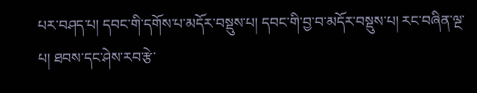པར་བཤད་པ། དབང་གི་དགོས་པ་མདོར་བསྡུས་པ། དབང་གི་བྱ་བ་མདོར་བསྡུས་པ། རང་བཞིན་ལྔ་པ། ཐབས་དང་ཤེས་རབ་རྩེ་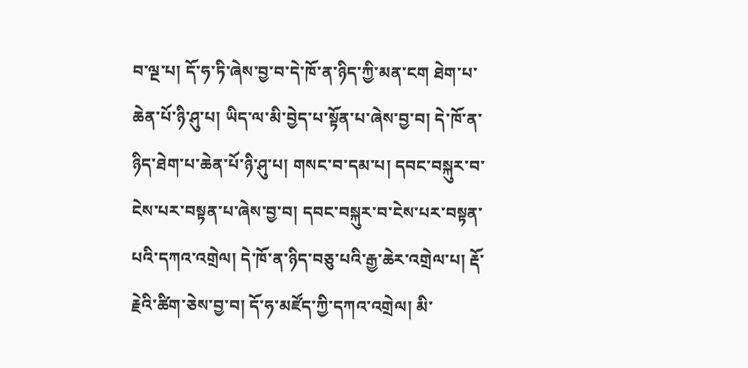བ་ལྔ་པ། དོ་ཧ་ཏི་ཞེས་བྱ་བ་དེ་ཁོ་ན་ཉིད་ཀྱི་མན་ངག ཐེག་པ་ཆེན་པོ་ཉི་ཤུ་པ། ཡིད་ལ་མི་བྱེད་པ་སྟོན་པ་ཞེས་བྱ་བ། དེ་ཁོ་ན་ཉིད་ཐེག་པ་ཆེན་པོ་ཉི་ཤུ་པ། གསང་བ་དམ་པ། དབང་བསྐུར་བ་ངེས་པར་བསྟན་པ་ཞེས་བྱ་བ། དབང་བསྐུར་བ་ངེས་པར་བསྟན་པའི་དཀའ་འགྲེལ། དེ་ཁོ་ན་ཉིད་བཅུ་པའི་རྒྱ་ཆེར་འགྲེལ་པ། རྡོ་རྗེའི་ཚིག་ཅེས་བྱ་བ། དོ་ཧ་མཛོད་ཀྱི་དཀའ་འགྲེལ། མི་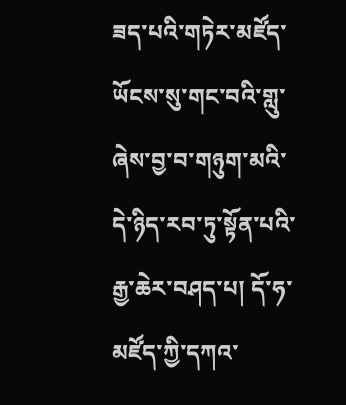ཟད་པའི་གཏེར་མཛོད་ཡོངས་སུ་གང་བའི་གླུ་ཞེས་བྱ་བ་གཉུག་མའི་དེ་ཉིད་རབ་ཏུ་སྟོན་པའི་རྒྱ་ཆེར་བཤད་པ། དོ་ཧ་མཛོད་ཀྱི་དཀའ་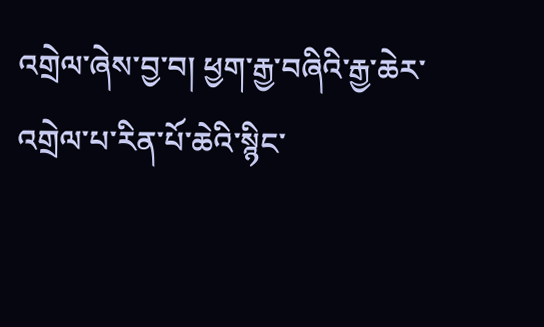འགྲེལ་ཞེས་བྱ་བ། ཕྱག་རྒྱ་བཞིའི་རྒྱ་ཆེར་འགྲེལ་པ་རིན་པོ་ཆེའི་སྙིང་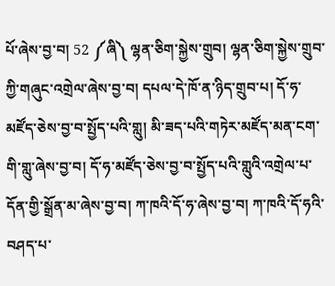པོ་ཞེས་བྱ་བ། 52 ༼ཞི༽ ལྷན་ཅིག་སྐྱེས་གྲུབ། ལྷན་ཅིག་སྐྱེས་གྲུབ་ཀྱི་གཞུང་འགྲེལ་ཞེས་བྱ་བ། དཔལ་དེ་ཁོ་ན་ཉིད་གྲུབ་པ། དོ་ཧ་མཛོད་ཅེས་བྱ་བ་སྤྱོད་པའི་གླུ། མི་ཟད་པའི་གཏེར་མཛོད་མན་ངག་གི་གླུ་ཞེས་བྱ་བ། དོ་ཧ་མཛོད་ཅེས་བྱ་བ་སྤྱོད་པའི་གླུའི་འགྲེལ་པ་དོན་གྱི་སྒྲོན་མ་ཞེས་བྱ་བ། ཀ་ཁའི་དོ་ཧ་ཞེས་བྱ་བ། ཀ་ཁའི་དོ་ཧའི་བཤད་པ་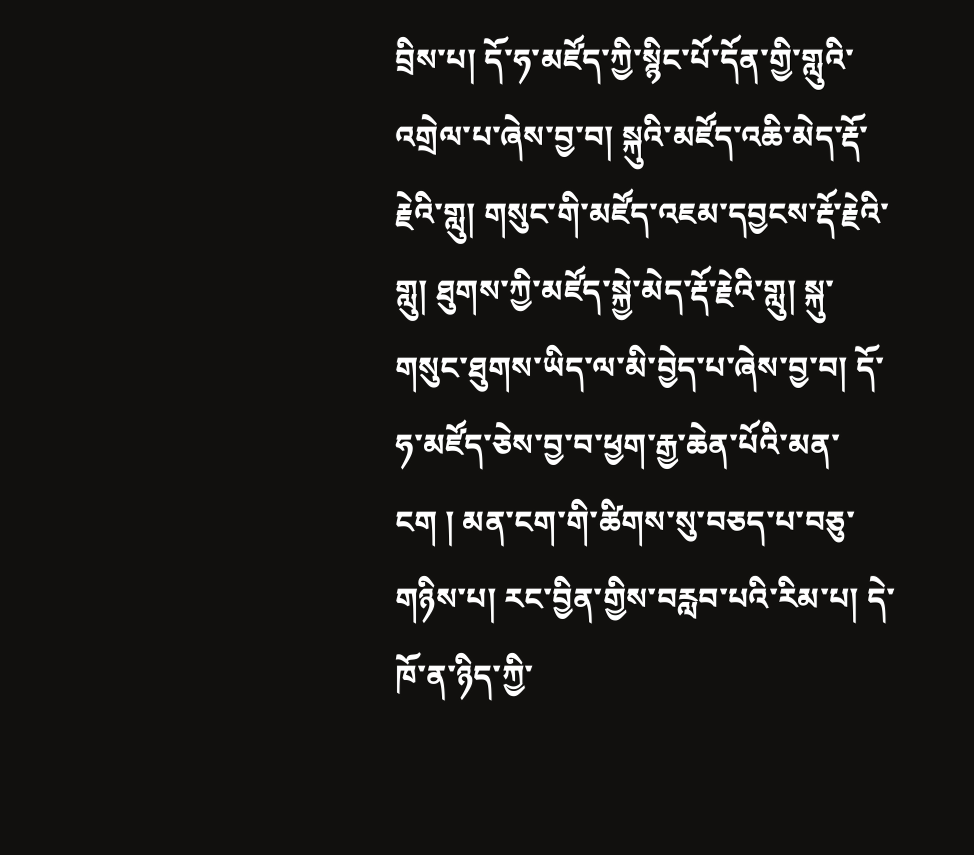བྲིས་པ། དོ་ཧ་མཛོད་ཀྱི་སྙིང་པོ་དོན་གྱི་གླུའི་འགྲེལ་པ་ཞེས་བྱ་བ། སྐུའི་མཛོད་འཆི་མེད་རྡོ་རྗེའི་གླུ། གསུང་གི་མཛོད་འཇམ་དབྱངས་རྡོ་རྗེའི་གླུ། ཐུགས་ཀྱི་མཛོད་སྐྱེ་མེད་རྡོ་རྗེའི་གླུ། སྐུ་གསུང་ཐུགས་ཡིད་ལ་མི་བྱེད་པ་ཞེས་བྱ་བ། དོ་ཧ་མཛོད་ཅེས་བྱ་བ་ཕྱག་རྒྱ་ཆེན་པོའི་མན་ངག ། མན་ངག་གི་ཚིགས་སུ་བཅད་པ་བཅུ་གཉིས་པ། རང་བྱིན་གྱིས་བརླབ་པའི་རིམ་པ། དེ་ཁོ་ན་ཉིད་ཀྱི་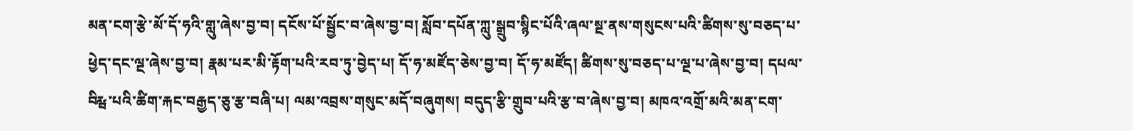མན་ངག་རྩེ་མོ་དོ་ཧའི་གླུ་ཞེས་བྱ་བ། དངོས་པོ་སྦྱོང་བ་ཞེས་བྱ་བ། སློབ་དཔོན་ཀླུ་སྒྲུབ་སྙིང་པོའི་ཞལ་སྔ་ནས་གསུངས་པའི་ཚིགས་སུ་བཅད་པ་ཕྱེད་དང་ལྔ་ཞེས་བྱ་བ། རྣམ་པར་མི་རྟོག་པའི་རབ་ཏུ་བྱེད་པ། དོ་ཧ་མཛོད་ཅེས་བྱ་བ། དོ་ཧ་མཛོད། ཚིགས་སུ་བཅད་པ་ལྔ་པ་ཞེས་བྱ་བ། དཔལ་བིརྺ་པའི་ཚིག་རྐང་བརྒྱད་ཅུ་རྩ་བཞི་པ། ལམ་འབྲས་གསུང་མདོ་བཞུགས། བདུད་རྩི་གྲུབ་པའི་རྩ་བ་ཞེས་བྱ་བ། མཁའ་འགྲོ་མའི་མན་ངག་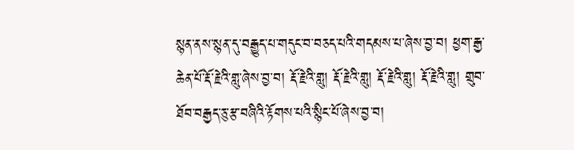སྙན་ནས་སྙན་དུ་བརྒྱུད་པ་གདུང་བ་བཅད་པའི་གདམས་པ་ཞེས་བྱ་བ། ཕྱག་རྒྱ་ཆེན་པོ་རྡོ་རྗེའི་གླུ་ཞེས་བྱ་བ། རྡོ་རྗེའི་གླུ། རྡོ་རྗེའི་གླུ། རྡོ་རྗེའི་གླུ། རྡོ་རྗེའི་གླུ། གྲུབ་ཐོབ་བརྒྱད་ཅུ་རྩ་བཞིའི་རྟོགས་པའི་སྙིང་པོ་ཞེས་བྱ་བ།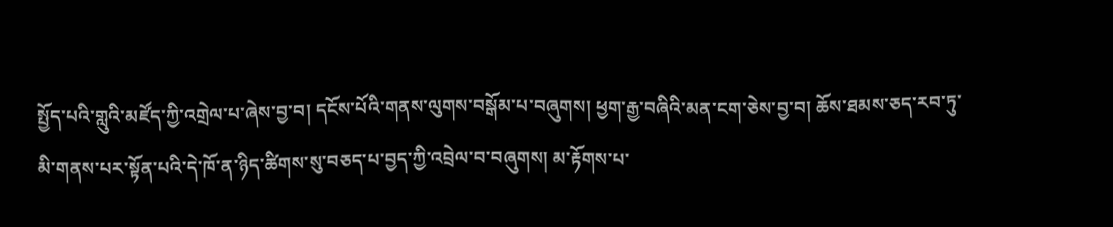སྤྱོད་པའི་གླུའི་མཛོད་ཀྱི་འགྲེལ་པ་ཞེས་བྱ་བ། དངོས་པོའི་གནས་ལུགས་བསྒོམ་པ་བཞུགས། ཕྱག་རྒྱ་བཞིའི་མན་ངག་ཅེས་བྱ་བ། ཆོས་ཐམས་ཅད་རབ་ཏུ་མི་གནས་པར་སྟོན་པའི་དེ་ཁོ་ན་ཉིད་ཚིགས་སུ་བཅད་པ་བྱད་ཀྱི་འབྲེལ་བ་བཞུགས། མ་རྟོགས་པ་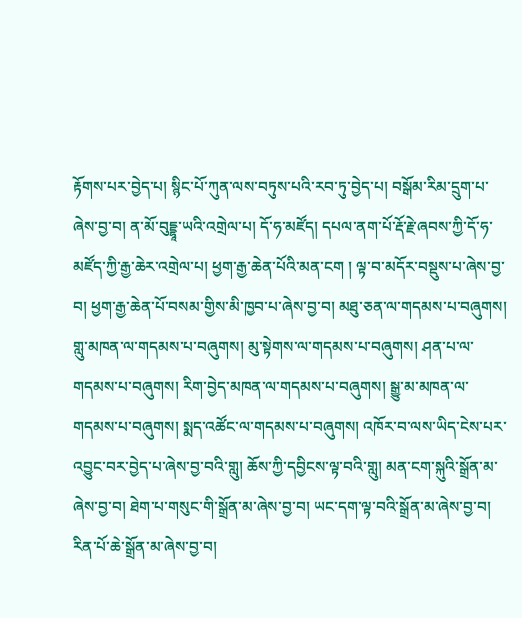རྟོགས་པར་བྱེད་པ། སྙིང་པོ་ཀུན་ལས་བཏུས་པའི་རབ་ཏུ་བྱེད་པ། བསྒོམ་རིམ་དྲུག་པ་ཞེས་བྱ་བ། ན་མོ་བུདྡྷཱ་ཡའི་འགྲེལ་པ། དོ་ཧ་མཛོད། དཔལ་ནག་པོ་རྡོ་རྗེ་ཞབས་ཀྱི་དོ་ཧ་མཛོད་ཀྱི་རྒྱ་ཆེར་འགྲེལ་པ། ཕྱག་རྒྱ་ཆེན་པོའི་མན་ངག ། ལྟ་བ་མདོར་བསྡུས་པ་ཞེས་བྱ་བ། ཕྱག་རྒྱ་ཆེན་པོ་བསམ་གྱིས་མི་ཁྱབ་པ་ཞེས་བྱ་བ། མཐུ་ཅན་ལ་གདམས་པ་བཞུགས། གླུ་མཁན་ལ་གདམས་པ་བཞུགས། མུ་སྟེགས་ལ་གདམས་པ་བཞུགས། ཤན་པ་ལ་གདམས་པ་བཞུགས། རིག་བྱེད་མཁན་ལ་གདམས་པ་བཞུགས། སྒྱུ་མ་མཁན་ལ་གདམས་པ་བཞུགས། སྨད་འཚོང་ལ་གདམས་པ་བཞུགས། འཁོར་བ་ལས་ཡིད་ངེས་པར་འབྱུང་བར་བྱེད་པ་ཞེས་བྱ་བའི་གླུ། ཆོས་ཀྱི་དབྱིངས་ལྟ་བའི་གླུ། མན་ངག་སྐུའི་སྒྲོན་མ་ཞེས་བྱ་བ། ཐེག་པ་གསུང་གི་སྒྲོན་མ་ཞེས་བྱ་བ། ཡང་དག་ལྟ་བའི་སྒྲོན་མ་ཞེས་བྱ་བ། རིན་པོ་ཆེ་སྒྲོན་མ་ཞེས་བྱ་བ།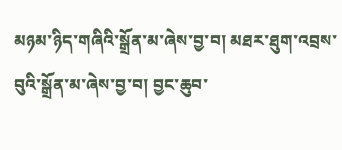མཉམ་ཉིད་གཞིའི་སྒྲོན་མ་ཞེས་བྱ་བ། མཐར་ཐུག་འབྲས་བུའི་སྒྲོན་མ་ཞེས་བྱ་བ། བྱང་ཆུབ་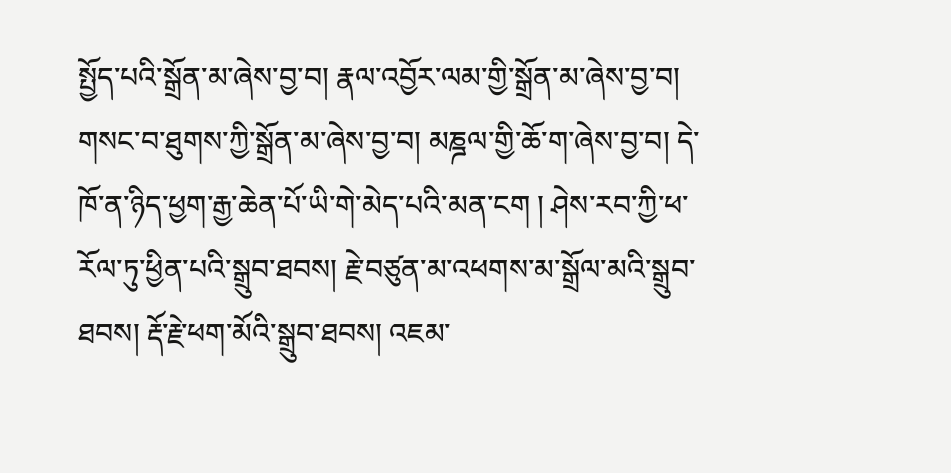སྤྱོད་པའི་སྒྲོན་མ་ཞེས་བྱ་བ། རྣལ་འབྱོར་ལམ་གྱི་སྒྲོན་མ་ཞེས་བྱ་བ། གསང་བ་ཐུགས་ཀྱི་སྒྲོན་མ་ཞེས་བྱ་བ། མཎྜལ་གྱི་ཆོ་ག་ཞེས་བྱ་བ། དེ་ཁོ་ན་ཉིད་ཕྱག་རྒྱ་ཆེན་པོ་ཡི་གེ་མེད་པའི་མན་ངག ། ཤེས་རབ་ཀྱི་ཕ་རོལ་ཏུ་ཕྱིན་པའི་སྒྲུབ་ཐབས། རྗེ་བཙུན་མ་འཕགས་མ་སྒྲོལ་མའི་སྒྲུབ་ཐབས། རྡོ་རྗེ་ཕག་མོའི་སྒྲུབ་ཐབས། འཇམ་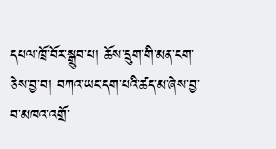དཔལ་ཁྲོ་བོར་སྒྲུབ་པ། ཆོས་དྲུག་གི་མན་ངག་ཅེས་བྱ་བ། བཀའ་ཡང་དག་པའི་ཚད་མ་ཞེས་བྱ་བ་མཁའ་འགྲོ་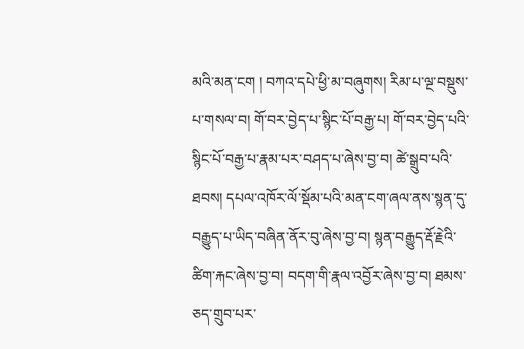མའི་མན་ངག ། བཀའ་དཔེ་ཕྱི་མ་བཞུགས། རིམ་པ་ལྔ་བསྡུས་པ་གསལ་བ། གོ་བར་བྱེད་པ་སྙིང་པོ་བརྒྱ་པ། གོ་བར་བྱེད་པའི་སྙིང་པོ་བརྒྱ་པ་རྣམ་པར་བཤད་པ་ཞེས་བྱ་བ། ཚེ་སྒྲུབ་པའི་ཐབས། དཔལ་འཁོར་ལོ་སྡོམ་པའི་མན་ངག་ཞལ་ནས་སྙན་དུ་བརྒྱུད་པ་ཡིད་བཞིན་ནོར་བུ་ཞེས་བྱ་བ། སྙན་བརྒྱུད་རྡོ་རྗེའི་ཚིག་རྐང་ཞེས་བྱ་བ། བདག་གི་རྣལ་འབྱོར་ཞེས་བྱ་བ། ཐམས་ཅད་གྲུབ་པར་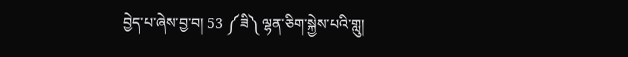བྱེད་པ་ཞེས་བྱ་བ། 53 ༼ཟི༽ ལྷན་ཅིག་སྐྱེས་པའི་གླུ།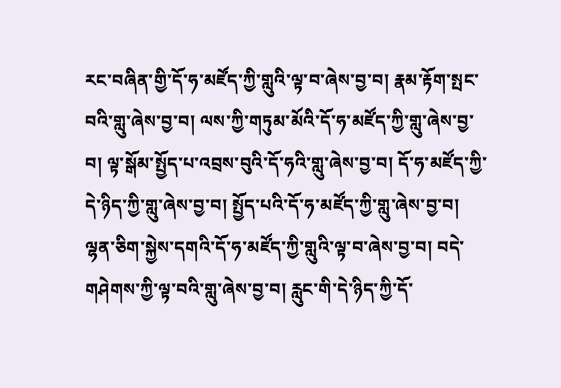རང་བཞིན་གྱི་དོ་ཧ་མཛོད་ཀྱི་གླུའི་ལྟ་བ་ཞེས་བྱ་བ། རྣམ་རྟོག་སྤང་བའི་གླུ་ཞེས་བྱ་བ། ལས་ཀྱི་གཏུམ་མོའི་དོ་ཧ་མཛོད་ཀྱི་གླུ་ཞེས་བྱ་བ། ལྟ་སྒོམ་སྤྱོད་པ་འབྲས་བུའི་དོ་ཧའི་གླུ་ཞེས་བྱ་བ། དོ་ཧ་མཛོད་ཀྱི་དེ་ཉིད་ཀྱི་གླུ་ཞེས་བྱ་བ། སྤྱོད་པའི་དོ་ཧ་མཛོད་ཀྱི་གླུ་ཞེས་བྱ་བ། ལྷན་ཅིག་སྐྱེས་དགའི་དོ་ཧ་མཛོད་ཀྱི་གླུའི་ལྟ་བ་ཞེས་བྱ་བ། བདེ་གཤེགས་ཀྱི་ལྟ་བའི་གླུ་ཞེས་བྱ་བ། རླུང་གི་དེ་ཉིད་ཀྱི་དོ་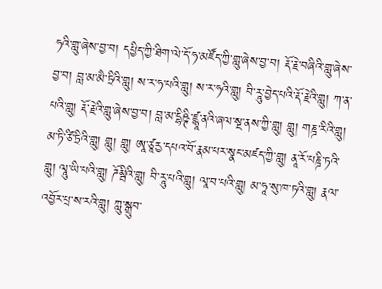ཧའི་གླུ་ཞེས་བྱ་བ། དཔྱིད་ཀྱི་ཐིག་ལེ་དོ་ཧ་མཛོད་ཀྱི་གླུ་ཞེས་བྱ་བ། རྡོ་རྗེ་བཞིའི་གླུ་ཞེས་བྱ་བ། བླ་མ་མཻ་ཏྲིའི་གླུ། ས་ར་ཧ་པའི་གླུ། ས་ར་ཧའི་གླུ། བི་རཱུ་བྱེད་པའི་རྡོ་རྗེའི་གླུ། ཀ་ན་པའི་གླུ། རྡོ་རྗེའི་གླུ་ཞེས་བྱ་བ། བླ་མ་དྷིཥྚི་ཛྙཱ་ནའི་ཞལ་སྔ་ནས་ཀྱི་གླུ། གླུ། གཎྜ་རིའི་གླུ། མ་ཏི་ཙི་ཏྲིའི་གླུ། གླུ། གླུ། ཨཱ་ཙཱརྱ་དཔའ་བོ་རྣམ་པར་སྣང་མཛད་ཀྱི་གླུ། ནཱ་རོ་པཎྜི་ཏའི་གླུ། ལཱུ་ཡི་པའི་གླུ། ཌོམྦིའི་གླུ། བི་རཱུ་པའི་གླུ། ལཱ་བ་པའི་གླུ། མ་ཧཱ་སུ་ཁ་ཏའི་གླུ། རྣལ་འབྱོར་པྲ་ས་རའི་གླུ། ཀླུ་སྒྲུབ་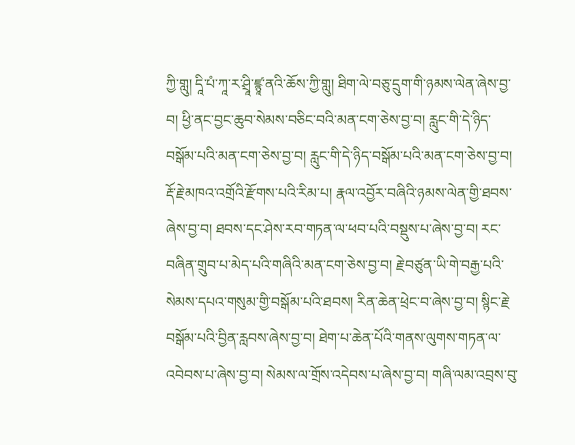ཀྱི་གླུ། དཱི་པཾ་ཀཱ་ར་ཤྲཱི་ཛྙཱ་ནའི་ཆོས་ཀྱི་གླུ། ཐིག་ལེ་བཅུ་དྲུག་གི་ཉམས་ལེན་ཞེས་བྱ་བ། ཕྱི་ནང་བྱང་ཆུབ་སེམས་བཅིང་བའི་མན་ངག་ཅེས་བྱ་བ། རླུང་གི་དེ་ཉིད་བསྒོམ་པའི་མན་ངག་ཅེས་བྱ་བ། རླུང་གི་དེ་ཉིད་བསྒོམ་པའི་མན་ངག་ཅེས་བྱ་བ། རྡོ་རྗེ་མཁའ་འགྲོའི་རྫོགས་པའི་རིམ་པ། རྣལ་འབྱོར་བཞིའི་ཉམས་ལེན་གྱི་ཐབས་ཞེས་བྱ་བ། ཐབས་དང་ཤེས་རབ་གཏན་ལ་ཕབ་པའི་བསྡུས་པ་ཞེས་བྱ་བ། རང་བཞིན་གྲུབ་པ་མེད་པའི་གཞིའི་མན་ངག་ཅེས་བྱ་བ། རྗེ་བཙུན་ཡི་གེ་བརྒྱ་པའི་སེམས་དཔའ་གསུམ་གྱི་བསྒོམ་པའི་ཐབས། རིན་ཆེན་ཕྲེང་བ་ཞེས་བྱ་བ། སྙིང་རྗེ་བསྒོམ་པའི་བྱིན་རླབས་ཞེས་བྱ་བ། ཐེག་པ་ཆེན་པོའི་གནས་ལུགས་གཏན་ལ་འབེབས་པ་ཞེས་བྱ་བ། སེམས་ལ་གྲོས་འདེབས་པ་ཞེས་བྱ་བ། གཞི་ལམ་འབྲས་བུ་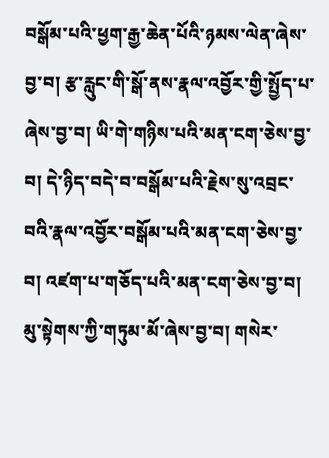བསྒོམ་པའི་ཕྱག་རྒྱ་ཆེན་པོའི་ཉམས་ལེན་ཞེས་བྱ་བ། རྩ་རླུང་གི་སྒོ་ནས་རྣལ་འབྱོར་གྱི་སྤྱོད་པ་ཞེས་བྱ་བ། ཡི་གེ་གཉིས་པའི་མན་ངག་ཅེས་བྱ་བ། དེ་ཉིད་བདེ་བ་བསྒོམ་པའི་རྗེས་སུ་འབྲང་བའི་རྣལ་འབྱོར་བསྒོམ་པའི་མན་ངག་ཅེས་བྱ་བ། འཛག་པ་གཅོད་པའི་མན་ངག་ཅེས་བྱ་བ། མུ་སྟེགས་ཀྱི་གཏུམ་མོ་ཞེས་བྱ་བ། གསེར་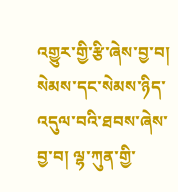འགྱུར་གྱི་རྩི་ཞེས་བྱ་བ། སེམས་དང་སེམས་ཉིད་འདུལ་བའི་ཐབས་ཞེས་བྱ་བ། ལྷ་ཀུན་གྱི་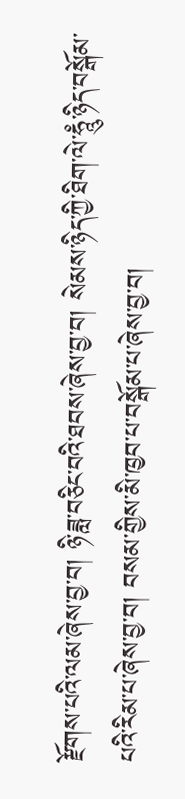རྫོགས་པའི་ལམ་ཞེས་བྱ་བ། ཉི་ཟླ་བཅིང་བའི་ཐབས་ཞེས་བྱ་བ། སེམས་ཉིད་ཀྱི་ཐིག་ལེ་ཧཱུཾ་ཉིད་བསྒོམ་པའི་རིམ་པ་ཞེས་བྱ་བ། བསམ་གྱིས་མི་ཁྱབ་པ་བསྒོམ་པ་ཞེས་བྱ་བ།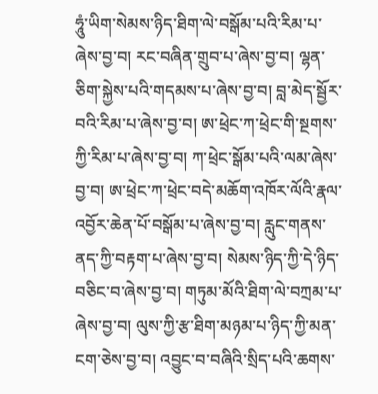ཧཱུཾ་ཡིག་སེམས་ཉིད་ཐིག་ལེ་བསྒོམ་པའི་རིམ་པ་ཞེས་བྱ་བ། རང་བཞིན་གྲུབ་པ་ཞེས་བྱ་བ། ལྷན་ཅིག་སྐྱེས་པའི་གདམས་པ་ཞེས་བྱ་བ། བླ་མེད་སྦྱོར་བའི་རིམ་པ་ཞེས་བྱ་བ། ཨ་ཕྲེང་ཀ་ཕྲེང་གི་སྔགས་ཀྱི་རིམ་པ་ཞེས་བྱ་བ། ཀ་ཕྲེང་སྒོམ་པའི་ལམ་ཞེས་བྱ་བ། ཨ་ཕྲེང་ཀ་ཕྲེང་བདེ་མཆོག་འཁོར་ལོའི་རྣལ་འབྱོར་ཆེན་པོ་བསྒོམ་པ་ཞེས་བྱ་བ། རླུང་གནས་ནད་ཀྱི་བརྟག་པ་ཞེས་བྱ་བ། སེམས་ཉིད་ཀྱི་དེ་ཉིད་བཅིང་བ་ཞེས་བྱ་བ། གཏུམ་མོའི་ཐིག་ལེ་བཀྲམ་པ་ཞེས་བྱ་བ། ལུས་ཀྱི་རྩ་ཐིག་མཉམ་པ་ཉིད་ཀྱི་མན་ངག་ཅེས་བྱ་བ། འབྱུང་བ་བཞིའི་སྲིད་པའི་ཆགས་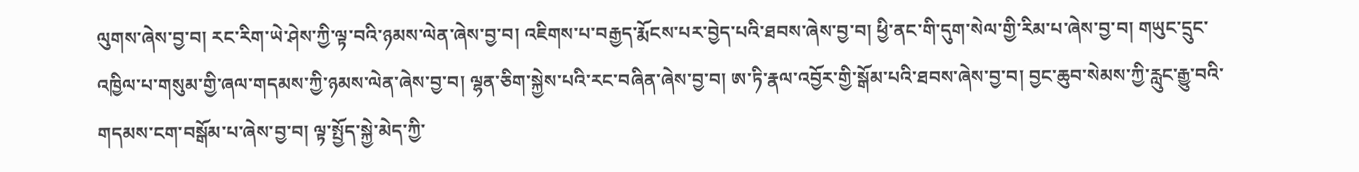ལུགས་ཞེས་བྱ་བ། རང་རིག་ཡེ་ཤེས་ཀྱི་ལྟ་བའི་ཉམས་ལེན་ཞེས་བྱ་བ། འཇིགས་པ་བརྒྱད་རྨོངས་པར་བྱེད་པའི་ཐབས་ཞེས་བྱ་བ། ཕྱི་ནང་གི་དུག་སེལ་གྱི་རིམ་པ་ཞེས་བྱ་བ། གཡུང་དྲུང་འཁྱིལ་པ་གསུམ་གྱི་ཞལ་གདམས་ཀྱི་ཉམས་ལེན་ཞེས་བྱ་བ། ལྷན་ཅིག་སྐྱེས་པའི་རང་བཞིན་ཞེས་བྱ་བ། ཨ་ཏི་རྣལ་འབྱོར་གྱི་སྒོམ་པའི་ཐབས་ཞེས་བྱ་བ། བྱང་ཆུབ་སེམས་ཀྱི་རླུང་རྒྱུ་བའི་གདམས་ངག་བསྒོམ་པ་ཞེས་བྱ་བ། ལྟ་སྤྱོད་སྐྱེ་མེད་ཀྱི་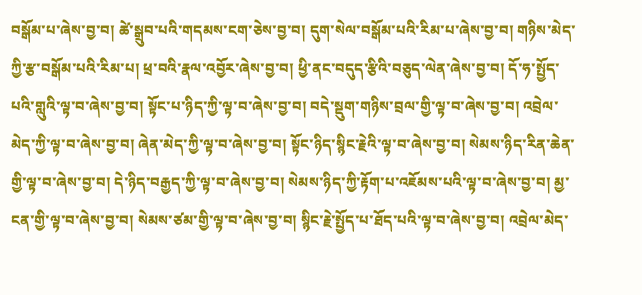བསྒོམ་པ་ཞེས་བྱ་བ། ཚེ་སྒྲུབ་པའི་གདམས་ངག་ཅེས་བྱ་བ། དུག་སེལ་བསྒོམ་པའི་རིམ་པ་ཞེས་བྱ་བ། གཉིས་མེད་ཀྱི་རྩ་བསྒོམ་པའི་རིམ་པ། ཕྲ་བའི་རྣལ་འབྱོར་ཞེས་བྱ་བ། ཕྱི་ནང་བདུད་རྩིའི་བཅུད་ལེན་ཞེས་བྱ་བ། དོ་ཧ་སྤྱོད་པའི་གླུའི་ལྟ་བ་ཞེས་བྱ་བ། སྟོང་པ་ཉིད་ཀྱི་ལྟ་བ་ཞེས་བྱ་བ། བདེ་སྡུག་གཉིས་བྲལ་གྱི་ལྟ་བ་ཞེས་བྱ་བ། འབྲེལ་མེད་ཀྱི་ལྟ་བ་ཞེས་བྱ་བ། ཞེན་མེད་ཀྱི་ལྟ་བ་ཞེས་བྱ་བ། སྟོང་ཉིད་སྙིང་རྗེའི་ལྟ་བ་ཞེས་བྱ་བ། སེམས་ཉིད་རིན་ཆེན་གྱི་ལྟ་བ་ཞེས་བྱ་བ། དེ་ཉིད་བརྒྱད་ཀྱི་ལྟ་བ་ཞེས་བྱ་བ། སེམས་ཉིད་ཀྱི་རྟོག་པ་འཇོམས་པའི་ལྟ་བ་ཞེས་བྱ་བ། མྱ་ངན་གྱི་ལྟ་བ་ཞེས་བྱ་བ། སེམས་ཙམ་གྱི་ལྟ་བ་ཞེས་བྱ་བ། སྙིང་རྗེ་སྤྱོད་པ་ཐོད་པའི་ལྟ་བ་ཞེས་བྱ་བ། འབྲེལ་མེད་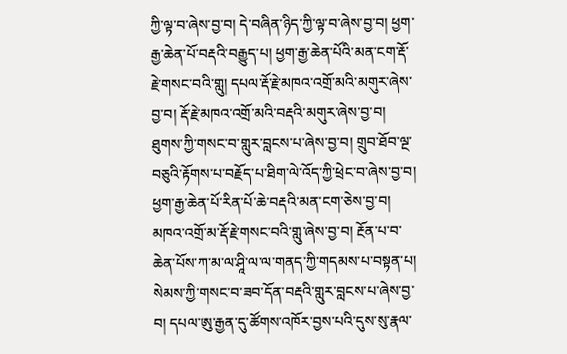ཀྱི་ལྟ་བ་ཞེས་བྱ་བ། དེ་བཞིན་ཉིད་ཀྱི་ལྟ་བ་ཞེས་བྱ་བ། ཕྱག་རྒྱ་ཆེན་པོ་བརྡའི་བརྒྱུད་པ། ཕྱག་རྒྱ་ཆེན་པོའི་མན་ངག་རྡོ་རྗེ་གསང་བའི་གླུ། དཔལ་རྡོ་རྗེ་མཁའ་འགྲོ་མའི་མགུར་ཞེས་བྱ་བ། རྡོ་རྗེ་མཁའ་འགྲོ་མའི་བརྡའི་མགུར་ཞེས་བྱ་བ། ཐུགས་ཀྱི་གསང་བ་གླུར་བླངས་པ་ཞེས་བྱ་བ། གྲུབ་ཐོབ་ལྔ་བཅུའི་རྟོགས་པ་བརྗོད་པ་ཐིག་ལེ་འོད་ཀྱི་ཕྲེང་བ་ཞེས་བྱ་བ། ཕྱག་རྒྱ་ཆེན་པོ་རིན་པོ་ཆེ་བརྡའི་མན་ངག་ཅེས་བྱ་བ། མཁའ་འགྲོ་མ་རྡོ་རྗེ་གསང་བའི་གླུ་ཞེས་བྱ་བ། རྔོན་པ་བ་ཆེན་པོས་ཀ་མ་ལ་ཤཱི་ལ་ལ་གནད་ཀྱི་གདམས་པ་བསྟན་པ། སེམས་ཀྱི་གསང་བ་ཟབ་དོན་བརྡའི་གླུར་བླངས་པ་ཞེས་བྱ་བ། དཔལ་ཨུ་རྒྱན་དུ་ཚོགས་འཁོར་བྱས་པའི་དུས་སུ་རྣལ་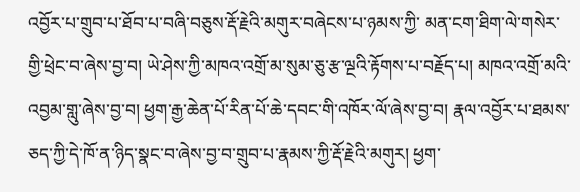འབྱོར་པ་གྲུབ་པ་ཐོབ་པ་བཞི་བཅུས་རྡོ་རྗེའི་མགུར་བཞེངས་པ་ཉམས་ཀྱི་ མན་ངག་ཐིག་ལེ་གསེར་གྱི་ཕྲེང་བ་ཞེས་བྱ་བ། ཡེ་ཤེས་ཀྱི་མཁའ་འགྲོ་མ་སུམ་ཅུ་རྩ་ལྔའི་རྟོགས་པ་བརྗོད་པ། མཁའ་འགྲོ་མའི་འབྱམ་གླུ་ཞེས་བྱ་བ། ཕྱག་རྒྱ་ཆེན་པོ་རིན་པོ་ཆེ་དབང་གི་འཁོར་ལོ་ཞེས་བྱ་བ། རྣལ་འབྱོར་པ་ཐམས་ཅད་ཀྱི་དེ་ཁོ་ན་ཉིད་སྣང་བ་ཞེས་བྱ་བ་གྲུབ་པ་རྣམས་ཀྱི་རྡོ་རྗེའི་མགུར། ཕྱག་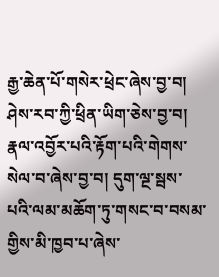རྒྱ་ཆེན་པོ་གསེར་ཕྲེང་ཞེས་བྱ་བ། ཤེས་རབ་ཀྱི་ཕྲིན་ཡིག་ཅེས་བྱ་བ། རྣལ་འབྱོར་པའི་རྟོག་པའི་གེགས་སེལ་བ་ཞེས་བྱ་བ། དུག་ལྔ་སྦས་པའི་ལམ་མཆོག་ཏུ་གསང་བ་བསམ་གྱིས་མི་ཁྱབ་པ་ཞེས་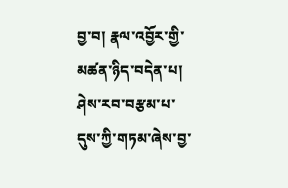བྱ་བ། རྣལ་འབྱོར་གྱི་མཚན་ཉིད་བདེན་པ། ཤེས་རབ་བརྩམ་པ་དུས་ཀྱི་གཏམ་ཞེས་བྱ་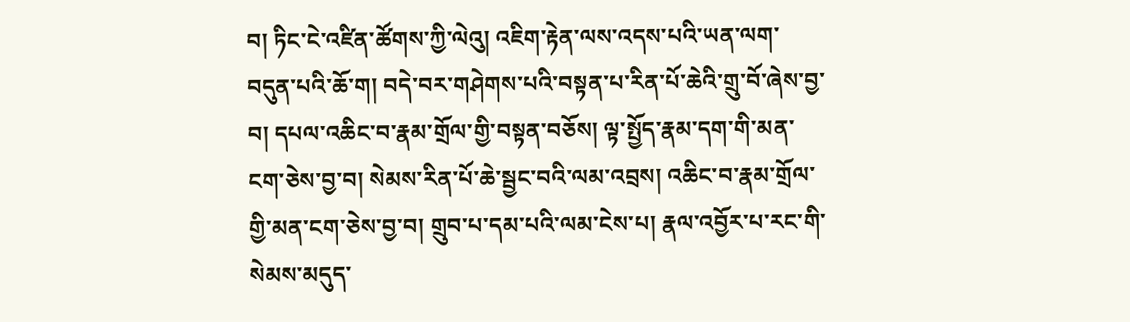བ། ཏིང་ངེ་འཛིན་ཚོགས་ཀྱི་ལེའུ། འཇིག་རྟེན་ལས་འདས་པའི་ཡན་ལག་བདུན་པའི་ཆོ་ག། བདེ་བར་གཤེགས་པའི་བསྟན་པ་རིན་པོ་ཆེའི་གྲུ་བོ་ཞེས་བྱ་བ། དཔལ་འཆིང་བ་རྣམ་གྲོལ་གྱི་བསྟན་བཅོས། ལྟ་སྤྱོད་རྣམ་དག་གི་མན་ངག་ཅེས་བྱ་བ། སེམས་རིན་པོ་ཆེ་སྦྱང་བའི་ལམ་འབྲས། འཆིང་བ་རྣམ་གྲོལ་གྱི་མན་ངག་ཅེས་བྱ་བ། གྲུབ་པ་དམ་པའི་ལམ་ངེས་པ། རྣལ་འབྱོར་པ་རང་གི་སེམས་མདུད་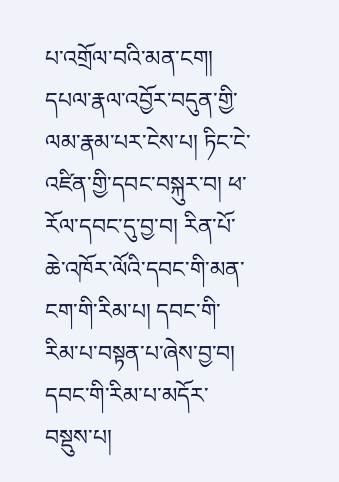པ་འགྲོལ་བའི་མན་ངག། དཔལ་རྣལ་འབྱོར་བདུན་གྱི་ལམ་རྣམ་པར་ངེས་པ། ཏིང་ངེ་འཛིན་གྱི་དབང་བསྐུར་བ། ཕ་རོལ་དབང་དུ་བྱ་བ། རིན་པོ་ཆེ་འཁོར་ལོའི་དབང་གི་མན་ངག་གི་རིམ་པ། དབང་གི་རིམ་པ་བསྟན་པ་ཞེས་བྱ་བ། དབང་གི་རིམ་པ་མདོར་བསྡུས་པ།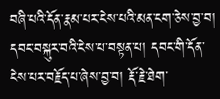བཞི་པའི་དོན་རྣམ་པར་ངེས་པའི་མན་ངག་ཅེས་བྱ་བ། དབང་བསྐུར་བའི་ངེས་པ་བསྟན་པ། དབང་གི་དོན་ངེས་པར་བརྗོད་པ་ཞེས་བྱ་བ། རྡོ་རྗེ་ཐེག་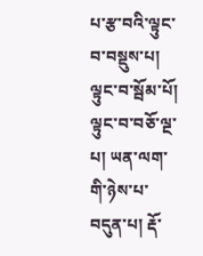པ་རྩ་བའི་ལྟུང་བ་བསྡུས་པ། ལྟུང་བ་སྦོམ་པོ། ལྟུང་བ་བཅོ་ལྔ་པ། ཡན་ལག་གི་ཉེས་པ་བདུན་པ། རྡོ་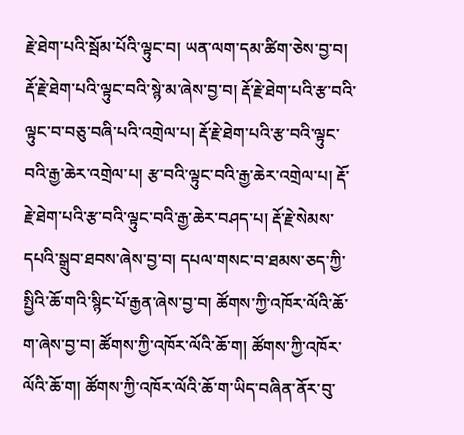རྗེ་ཐེག་པའི་སྦོམ་པོའི་ལྟུང་བ། ཡན་ལག་དམ་ཚིག་ཅེས་བྱ་བ། རྡོ་རྗེ་ཐེག་པའི་ལྟུང་བའི་སྙེ་མ་ཞེས་བྱ་བ། རྡོ་རྗེ་ཐེག་པའི་རྩ་བའི་ལྟུང་བ་བཅུ་བཞི་པའི་འགྲེལ་པ། རྡོ་རྗེ་ཐེག་པའི་རྩ་བའི་ལྟུང་བའི་རྒྱ་ཆེར་འགྲེལ་པ། རྩ་བའི་ལྟུང་བའི་རྒྱ་ཆེར་འགྲེལ་པ། རྡོ་རྗེ་ཐེག་པའི་རྩ་བའི་ལྟུང་བའི་རྒྱ་ཆེར་བཤད་པ། རྡོ་རྗེ་སེམས་དཔའི་སྒྲུབ་ཐབས་ཞེས་བྱ་བ། དཔལ་གསང་བ་ཐམས་ཅད་ཀྱི་སྤྱིའི་ཆོ་གའི་སྙིང་པོ་རྒྱན་ཞེས་བྱ་བ། ཚོགས་ཀྱི་འཁོར་ལོའི་ཆོ་ག་ཞེས་བྱ་བ། ཚོགས་ཀྱི་འཁོར་ལོའི་ཆོ་ག། ཚོགས་ཀྱི་འཁོར་ལོའི་ཆོ་ག། ཚོགས་ཀྱི་འཁོར་ལོའི་ཆོ་ག་ཡིད་བཞིན་ནོར་བུ་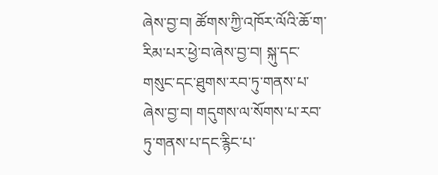ཞེས་བྱ་བ། ཚོགས་ཀྱི་འཁོར་ལོའི་ཆོ་ག་རིམ་པར་ཕྱེ་བ་ཞེས་བྱ་བ། སྐུ་དང་གསུང་དང་ཐུགས་རབ་ཏུ་གནས་པ་ཞེས་བྱ་བ། གདུགས་ལ་སོགས་པ་རབ་ཏུ་གནས་པ་དང་རྙིང་པ་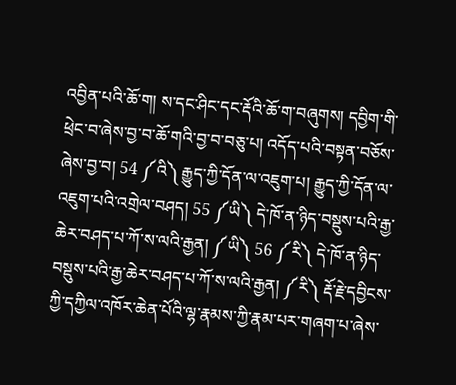འབྱིན་པའི་ཆོ་ག། ས་དང་ཤིང་དང་རྡོའི་ཆོ་ག་བཞུགས། དབྱིག་གི་ཕྲེང་བ་ཞེས་བྱ་བ་ཆོ་གའི་བྱ་བ་བཅུ་པ། འདོད་པའི་བསྟན་བཅོས་ཞེས་བྱ་བ། 54 ༼འི༽ རྒྱུད་ཀྱི་དོན་ལ་འཇུག་པ། རྒྱུད་ཀྱི་དོན་ལ་འཇུག་པའི་འགྲེལ་བཤད། 55 ༼ཡི༽ དེ་ཁོ་ན་ཉིད་བསྡུས་པའི་རྒྱ་ཆེར་བཤད་པ་ཀོ་ས་ལའི་རྒྱན། ༼ཡི༽ 56 ༼རི༽ དེ་ཁོ་ན་ཉིད་བསྡུས་པའི་རྒྱ་ཆེར་བཤད་པ་ཀོ་ས་ལའི་རྒྱན། ༼རི༽ རྡོ་རྗེ་དབྱིངས་ཀྱི་དཀྱིལ་འཁོར་ཆེན་པོའི་ལྷ་རྣམས་ཀྱི་རྣམ་པར་གཞག་པ་ཞེས་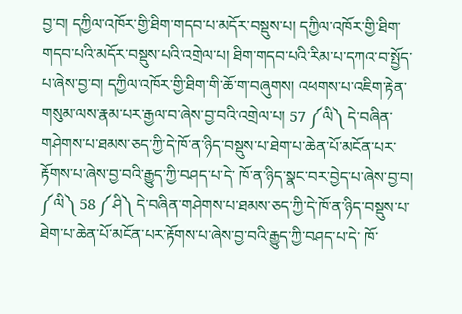བྱ་བ། དཀྱིལ་འཁོར་གྱི་ཐིག་གདབ་པ་མདོར་བསྡུས་པ། དཀྱིལ་འཁོར་གྱི་ཐིག་གདབ་པའི་མདོར་བསྡུས་པའི་འགྲེལ་པ། ཐིག་གདབ་པའི་རིམ་པ་དཀའ་བ་སྤྱོད་པ་ཞེས་བྱ་བ། དཀྱིལ་འཁོར་གྱི་ཐིག་གི་ཆོ་ག་བཞུགས། འཕགས་པ་འཇིག་རྟེན་གསུམ་ལས་རྣམ་པར་རྒྱལ་བ་ཞེས་བྱ་བའི་འགྲེལ་པ། 57 ༼ལི༽ དེ་བཞིན་གཤེགས་པ་ཐམས་ཅད་ཀྱི་དེ་ཁོ་ན་ཉིད་བསྡུས་པ་ཐེག་པ་ཆེན་པོ་མངོན་པར་རྟོགས་པ་ཞེས་བྱ་བའི་རྒྱུད་ཀྱི་བཤད་པ་དེ་ ཁོ་ན་ཉིད་སྣང་བར་བྱེད་པ་ཞེས་བྱ་བ། ༼ལི༽ 58 ༼ཤི༽ དེ་བཞིན་གཤེགས་པ་ཐམས་ཅད་ཀྱི་དེ་ཁོ་ན་ཉིད་བསྡུས་པ་ཐེག་པ་ཆེན་པོ་མངོན་པར་རྟོགས་པ་ཞེས་བྱ་བའི་རྒྱུད་ཀྱི་བཤད་པ་དེ་ ཁོ་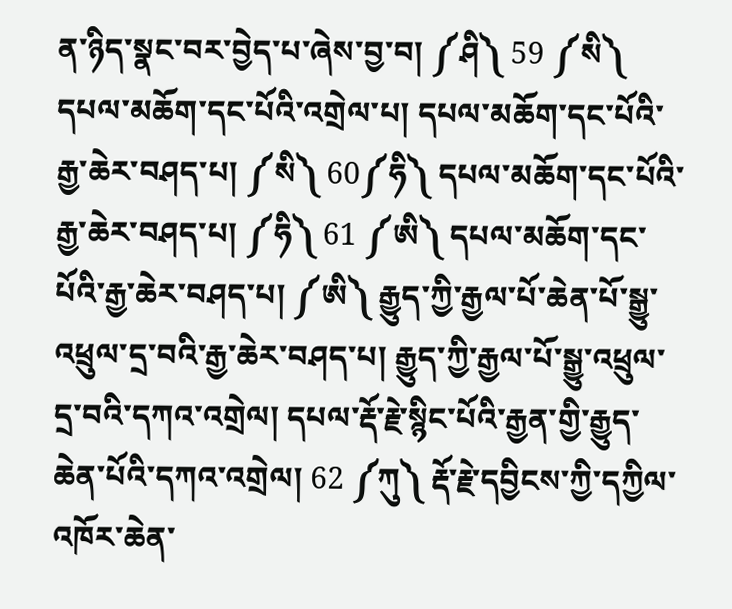ན་ཉིད་སྣང་བར་བྱེད་པ་ཞེས་བྱ་བ། ༼ཤི༽ 59 ༼སི༽ དཔལ་མཆོག་དང་པོའི་འགྲེལ་པ། དཔལ་མཆོག་དང་པོའི་རྒྱ་ཆེར་བཤད་པ། ༼སི༽ 60༼ཧི༽ དཔལ་མཆོག་དང་པོའི་རྒྱ་ཆེར་བཤད་པ། ༼ཧི༽ 61 ༼ཨི༽ དཔལ་མཆོག་དང་པོའི་རྒྱ་ཆེར་བཤད་པ། ༼ཨི༽ རྒྱུད་ཀྱི་རྒྱལ་པོ་ཆེན་པོ་སྒྱུ་འཕྲུལ་དྲ་བའི་རྒྱ་ཆེར་བཤད་པ། རྒྱུད་ཀྱི་རྒྱལ་པོ་སྒྱུ་འཕྲུལ་དྲ་བའི་དཀའ་འགྲེལ། དཔལ་རྡོ་རྗེ་སྙིང་པོའི་རྒྱན་གྱི་རྒྱུད་ཆེན་པོའི་དཀའ་འགྲེལ། 62 ༼ཀུ༽ རྡོ་རྗེ་དབྱིངས་ཀྱི་དཀྱིལ་འཁོར་ཆེན་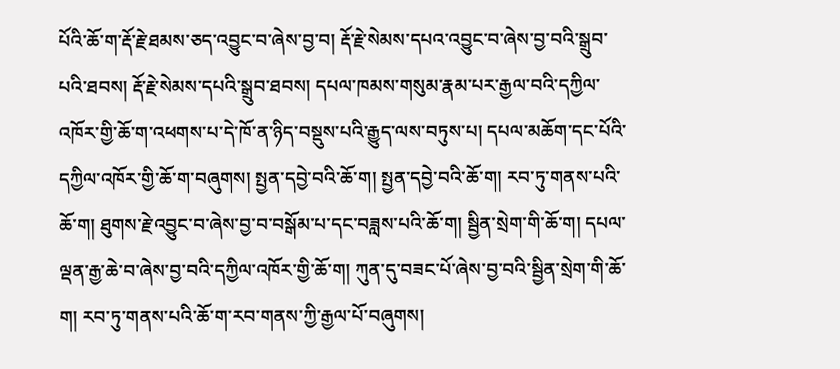པོའི་ཆོ་ག་རྡོ་རྗེ་ཐམས་ཅད་འབྱུང་བ་ཞེས་བྱ་བ། རྡོ་རྗེ་སེམས་དཔའ་འབྱུང་བ་ཞེས་བྱ་བའི་སྒྲུབ་པའི་ཐབས། རྡོ་རྗེ་སེམས་དཔའི་སྒྲུབ་ཐབས། དཔལ་ཁམས་གསུམ་རྣམ་པར་རྒྱལ་བའི་དཀྱིལ་འཁོར་གྱི་ཆོ་ག་འཕགས་པ་དེ་ཁོ་ན་ཉིད་བསྡུས་པའི་རྒྱུད་ལས་བཏུས་པ། དཔལ་མཆོག་དང་པོའི་དཀྱིལ་འཁོར་གྱི་ཆོ་ག་བཞུགས། སྤྱན་དབྱེ་བའི་ཆོ་ག། སྤྱན་དབྱེ་བའི་ཆོ་ག། རབ་ཏུ་གནས་པའི་ཆོ་ག། ཐུགས་རྗེ་འབྱུང་བ་ཞེས་བྱ་བ་བསྒོམ་པ་དང་བཟླས་པའི་ཆོ་ག། སྦྱིན་སྲེག་གི་ཆོ་ག། དཔལ་ལྡན་རྒྱ་ཆེ་བ་ཞེས་བྱ་བའི་དཀྱིལ་འཁོར་གྱི་ཆོ་ག། ཀུན་དུ་བཟང་པོ་ཞེས་བྱ་བའི་སྦྱིན་སྲེག་གི་ཆོ་ག། རབ་ཏུ་གནས་པའི་ཆོ་ག་རབ་གནས་ཀྱི་རྒྱལ་པོ་བཞུགས།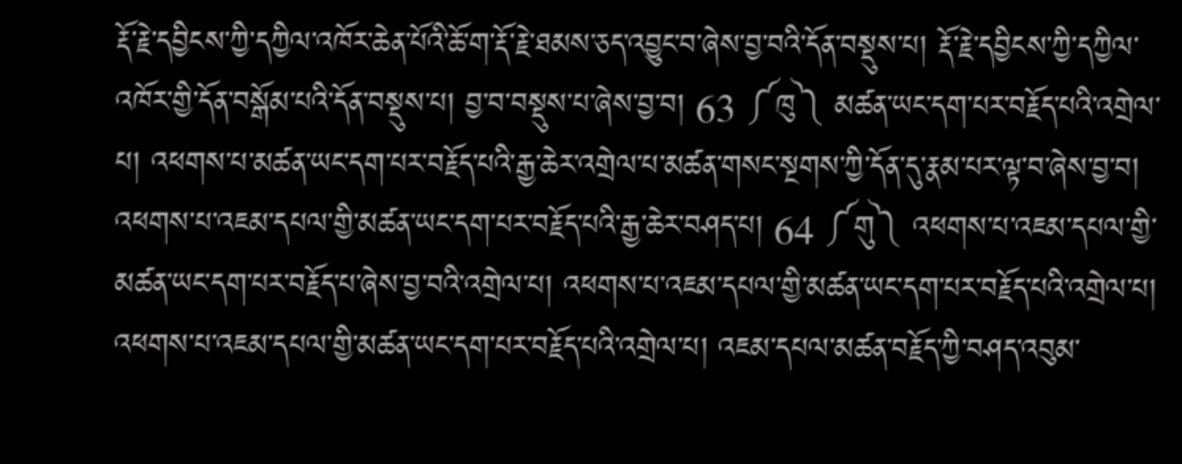རྡོ་རྗེ་དབྱིངས་ཀྱི་དཀྱིལ་འཁོར་ཆེན་པོའི་ཆོ་ག་རྡོ་རྗེ་ཐམས་ཅད་འབྱུང་བ་ཞེས་བྱ་བའི་དོན་བསྡུས་པ། རྡོ་རྗེ་དབྱིངས་ཀྱི་དཀྱིལ་འཁོར་གྱི་དོན་བསྒོམ་པའི་དོན་བསྡུས་པ། བྱ་བ་བསྡུས་པ་ཞེས་བྱ་བ། 63 ༼ཁུ༽ མཚན་ཡང་དག་པར་བརྗོད་པའི་འགྲེལ་པ། འཕགས་པ་མཚན་ཡང་དག་པར་བརྗོད་པའི་རྒྱ་ཆེར་འགྲེལ་པ་མཚན་གསང་སྔགས་ཀྱི་དོན་དུ་རྣམ་པར་ལྟ་བ་ཞེས་བྱ་བ། འཕགས་པ་འཇམ་དཔལ་གྱི་མཚན་ཡང་དག་པར་བརྗོད་པའི་རྒྱ་ཆེར་བཤད་པ། 64 ༼གུ༽ འཕགས་པ་འཇམ་དཔལ་གྱི་མཚན་ཡང་དག་པར་བརྗོད་པ་ཞེས་བྱ་བའི་འགྲེལ་པ། འཕགས་པ་འཇམ་དཔལ་གྱི་མཚན་ཡང་དག་པར་བརྗོད་པའི་འགྲེལ་པ། འཕགས་པ་འཇམ་དཔལ་གྱི་མཚན་ཡང་དག་པར་བརྗོད་པའི་འགྲེལ་པ། འཇམ་དཔལ་མཚན་བརྗོད་ཀྱི་བཤད་འབུམ་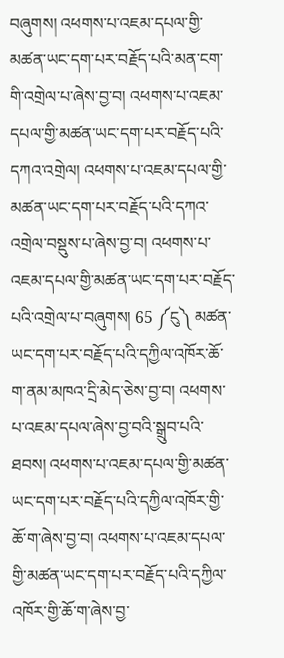བཞུགས། འཕགས་པ་འཇམ་དཔལ་གྱི་མཚན་ཡང་དག་པར་བརྗོད་པའི་མན་ངག་གི་འགྲེལ་པ་ཞེས་བྱ་བ། འཕགས་པ་འཇམ་དཔལ་གྱི་མཚན་ཡང་དག་པར་བརྗོད་པའི་དཀའ་འགྲེལ། འཕགས་པ་འཇམ་དཔལ་གྱི་མཚན་ཡང་དག་པར་བརྗོད་པའི་དཀའ་འགྲེལ་བསྡུས་པ་ཞེས་བྱ་བ། འཕགས་པ་འཇམ་དཔལ་གྱི་མཚན་ཡང་དག་པར་བརྗོད་པའི་འགྲེལ་པ་བཞུགས། 65 ༼ངུ༽ མཚན་ཡང་དག་པར་བརྗོད་པའི་དཀྱིལ་འཁོར་ཆོ་ག་ནམ་མཁའ་དྲི་མེད་ཅེས་བྱ་བ། འཕགས་པ་འཇམ་དཔལ་ཞེས་བྱ་བའི་སྒྲུབ་པའི་ཐབས། འཕགས་པ་འཇམ་དཔལ་གྱི་མཚན་ཡང་དག་པར་བརྗོད་པའི་དཀྱིལ་འཁོར་གྱི་ཆོ་ག་ཞེས་བྱ་བ། འཕགས་པ་འཇམ་དཔལ་གྱི་མཚན་ཡང་དག་པར་བརྗོད་པའི་དཀྱིལ་འཁོར་གྱི་ཆོ་ག་ཞེས་བྱ་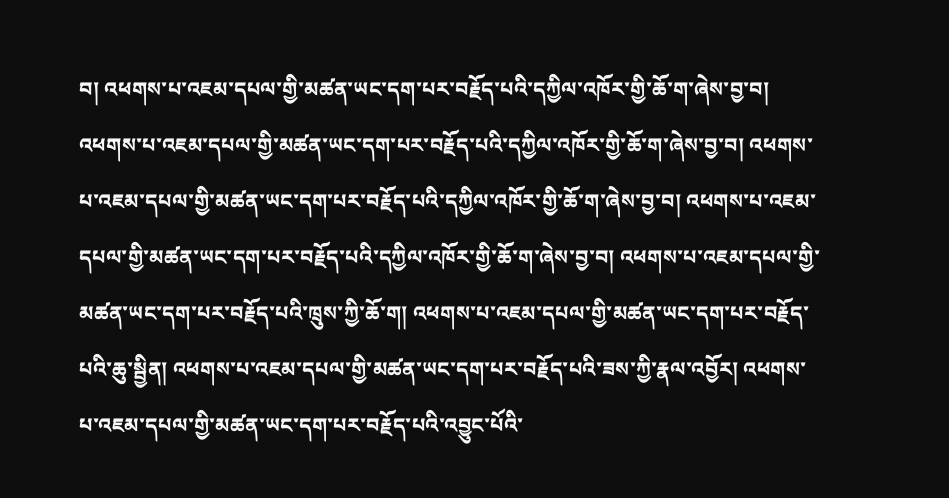བ། འཕགས་པ་འཇམ་དཔལ་གྱི་མཚན་ཡང་དག་པར་བརྗོད་པའི་དཀྱིལ་འཁོར་གྱི་ཆོ་ག་ཞེས་བྱ་བ། འཕགས་པ་འཇམ་དཔལ་གྱི་མཚན་ཡང་དག་པར་བརྗོད་པའི་དཀྱིལ་འཁོར་གྱི་ཆོ་ག་ཞེས་བྱ་བ། འཕགས་པ་འཇམ་དཔལ་གྱི་མཚན་ཡང་དག་པར་བརྗོད་པའི་དཀྱིལ་འཁོར་གྱི་ཆོ་ག་ཞེས་བྱ་བ། འཕགས་པ་འཇམ་དཔལ་གྱི་མཚན་ཡང་དག་པར་བརྗོད་པའི་དཀྱིལ་འཁོར་གྱི་ཆོ་ག་ཞེས་བྱ་བ། འཕགས་པ་འཇམ་དཔལ་གྱི་མཚན་ཡང་དག་པར་བརྗོད་པའི་ཁྲུས་ཀྱི་ཆོ་ག། འཕགས་པ་འཇམ་དཔལ་གྱི་མཚན་ཡང་དག་པར་བརྗོད་པའི་ཆུ་སྦྱིན། འཕགས་པ་འཇམ་དཔལ་གྱི་མཚན་ཡང་དག་པར་བརྗོད་པའི་ཟས་ཀྱི་རྣལ་འབྱོར། འཕགས་པ་འཇམ་དཔལ་གྱི་མཚན་ཡང་དག་པར་བརྗོད་པའི་འབྱུང་པོའི་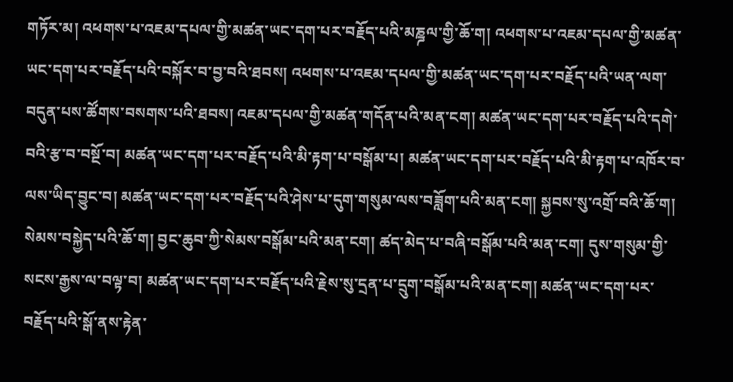གཏོར་མ། འཕགས་པ་འཇམ་དཔལ་གྱི་མཚན་ཡང་དག་པར་བརྗོད་པའི་མཎྜལ་གྱི་ཆོ་ག། འཕགས་པ་འཇམ་དཔལ་གྱི་མཚན་ཡང་དག་པར་བརྗོད་པའི་བསྐོར་བ་བྱ་བའི་ཐབས། འཕགས་པ་འཇམ་དཔལ་གྱི་མཚན་ཡང་དག་པར་བརྗོད་པའི་ཡན་ལག་བདུན་པས་ཚོགས་བསགས་པའི་ཐབས། འཇམ་དཔལ་གྱི་མཚན་གདོན་པའི་མན་ངག། མཚན་ཡང་དག་པར་བརྗོད་པའི་དགེ་བའི་རྩ་བ་བསྔོ་བ། མཚན་ཡང་དག་པར་བརྗོད་པའི་མི་རྟག་པ་བསྒོམ་པ། མཚན་ཡང་དག་པར་བརྗོད་པའི་མི་རྟག་པ་འཁོར་བ་ལས་ཡིད་བྱུང་བ། མཚན་ཡང་དག་པར་བརྗོད་པའི་ཤེས་པ་དུག་གསུམ་ལས་བཟློག་པའི་མན་ངག། སྐྱབས་སུ་འགྲོ་བའི་ཆོ་ག། སེམས་བསྐྱེད་པའི་ཆོ་ག། བྱང་ཆུབ་ཀྱི་སེམས་བསྒོམ་པའི་མན་ངག། ཚད་མེད་པ་བཞི་བསྒོམ་པའི་མན་ངག། དུས་གསུམ་གྱི་སངས་རྒྱས་ལ་བལྟ་བ། མཚན་ཡང་དག་པར་བརྗོད་པའི་རྗེས་སུ་དྲན་པ་དྲུག་བསྒོམ་པའི་མན་ངག། མཚན་ཡང་དག་པར་བརྗོད་པའི་སྒོ་ནས་རྟེན་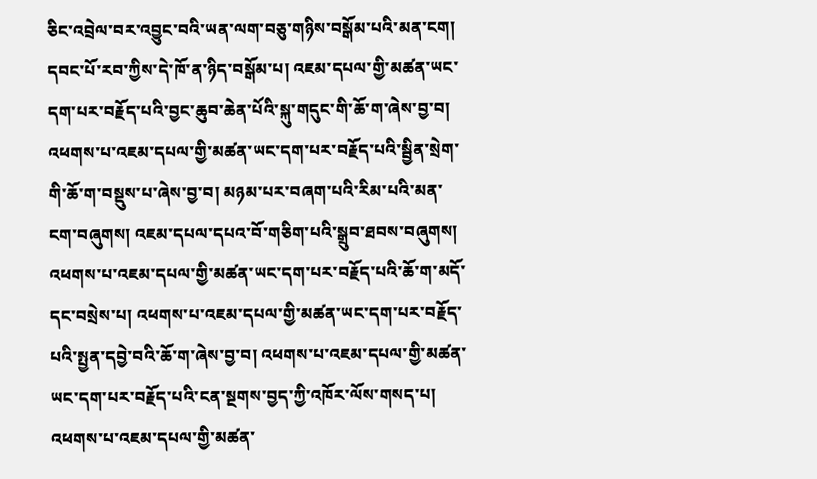ཅིང་འབྲེལ་བར་འབྱུང་བའི་ཡན་ལག་བཅུ་གཉིས་བསྒོམ་པའི་མན་ངག། དབང་པོ་རབ་ཀྱིས་དེ་ཁོ་ན་ཉིད་བསྒོམ་པ། འཇམ་དཔལ་གྱི་མཚན་ཡང་དག་པར་བརྗོད་པའི་བྱང་ཆུབ་ཆེན་པོའི་སྐུ་གདུང་གི་ཆོ་ག་ཞེས་བྱ་བ། འཕགས་པ་འཇམ་དཔལ་གྱི་མཚན་ཡང་དག་པར་བརྗོད་པའི་སྦྱིན་སྲེག་གི་ཆོ་ག་བསྡུས་པ་ཞེས་བྱ་བ། མཉམ་པར་བཞག་པའི་རིམ་པའི་མན་ངག་བཞུགས། འཇམ་དཔལ་དཔའ་བོ་གཅིག་པའི་སྒྲུབ་ཐབས་བཞུགས། འཕགས་པ་འཇམ་དཔལ་གྱི་མཚན་ཡང་དག་པར་བརྗོད་པའི་ཆོ་ག་མདོ་དང་བསྲེས་པ། འཕགས་པ་འཇམ་དཔལ་གྱི་མཚན་ཡང་དག་པར་བརྗོད་པའི་སྤྱན་དབྱེ་བའི་ཆོ་ག་ཞེས་བྱ་བ། འཕགས་པ་འཇམ་དཔལ་གྱི་མཚན་ཡང་དག་པར་བརྗོད་པའི་ངན་སྔགས་བྱད་ཀྱི་འཁོར་ལོས་གསད་པ། འཕགས་པ་འཇམ་དཔལ་གྱི་མཚན་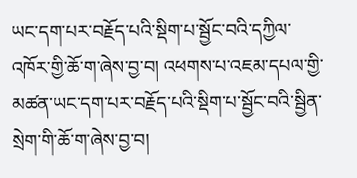ཡང་དག་པར་བརྗོད་པའི་སྡིག་པ་སྦྱོང་བའི་དཀྱིལ་འཁོར་གྱི་ཆོ་ག་ཞེས་བྱ་བ། འཕགས་པ་འཇམ་དཔལ་གྱི་མཚན་ཡང་དག་པར་བརྗོད་པའི་སྡིག་པ་སྦྱོང་བའི་སྦྱིན་སྲེག་གི་ཆོ་ག་ཞེས་བྱ་བ།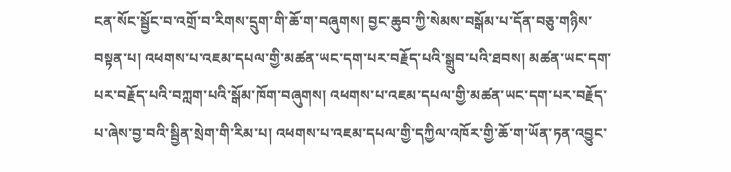ངན་སོང་སྦྱོང་བ་འགྲོ་བ་རིགས་དྲུག་གི་ཆོ་ག་བཞུགས། བྱང་ཆུབ་ཀྱི་སེམས་བསྒོམ་པ་དོན་བཅུ་གཉིས་བསྟན་པ། འཕགས་པ་འཇམ་དཔལ་གྱི་མཚན་ཡང་དག་པར་བརྗོད་པའི་སྒྲུབ་པའི་ཐབས། མཚན་ཡང་དག་པར་བརྗོད་པའི་བཀླག་པའི་སྒོམ་ཁོག་བཞུགས། འཕགས་པ་འཇམ་དཔལ་གྱི་མཚན་ཡང་དག་པར་བརྗོད་པ་ཞེས་བྱ་བའི་སྦྱིན་སྲེག་གི་རིམ་པ། འཕགས་པ་འཇམ་དཔལ་གྱི་དཀྱིལ་འཁོར་གྱི་ཆོ་ག་ཡོན་ཏན་འབྱུང་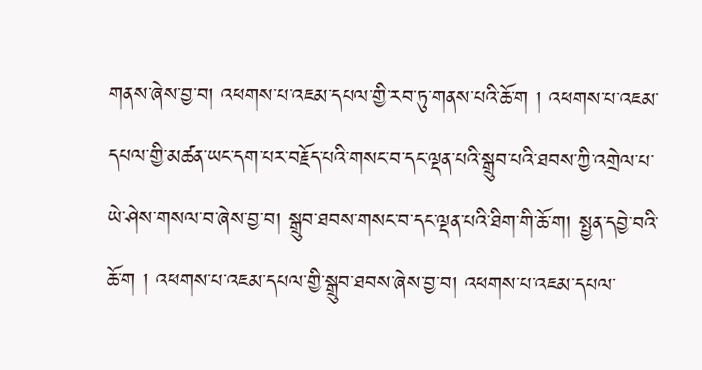གནས་ཞེས་བྱ་བ། འཕགས་པ་འཇམ་དཔལ་གྱི་རབ་ཏུ་གནས་པའི་ཆོ་ག ། འཕགས་པ་འཇམ་དཔལ་གྱི་མཚན་ཡང་དག་པར་བརྗོད་པའི་གསང་བ་དང་ལྡན་པའི་སྒྲུབ་པའི་ཐབས་ཀྱི་འགྲེལ་པ་ཡེ་ཤེས་གསལ་བ་ཞེས་བྱ་བ། སྒྲུབ་ཐབས་གསང་བ་དང་ལྡན་པའི་ཐིག་གི་ཆོ་ག། སྤྱན་དབྱེ་བའི་ཆོ་ག ། འཕགས་པ་འཇམ་དཔལ་གྱི་སྒྲུབ་ཐབས་ཞེས་བྱ་བ། འཕགས་པ་འཇམ་དཔལ་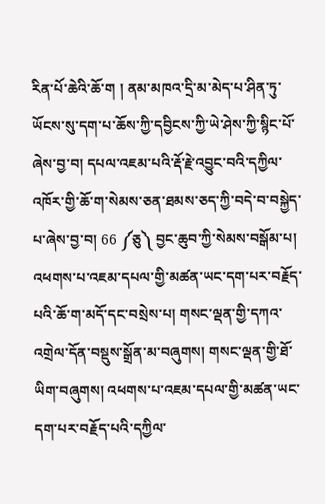རིན་པོ་ཆེའི་ཆོ་ག ། ནམ་མཁའ་དྲི་མ་མེད་པ་ཤིན་ཏུ་ཡོངས་སུ་དག་པ་ཆོས་ཀྱི་དབྱིངས་ཀྱི་ཡེ་ཤེས་ཀྱི་སྙིང་པོ་ཞེས་བྱ་བ། དཔལ་འཇམ་པའི་རྡོ་རྗེ་འབྱུང་བའི་དཀྱིལ་འཁོར་གྱི་ཆོ་ག་སེམས་ཅན་ཐམས་ཅད་ཀྱི་བདེ་བ་བསྐྱེད་པ་ཞེས་བྱ་བ། 66 ༼ཅུ༽ བྱང་ཆུབ་ཀྱི་སེམས་བསྒོམ་པ། འཕགས་པ་འཇམ་དཔལ་གྱི་མཚན་ཡང་དག་པར་བརྗོད་པའི་ཆོ་ག་མདོ་དང་བསྲེས་པ། གསང་ལྡན་གྱི་དཀའ་འགྲེལ་དོན་བསྡུས་སྒྲོན་མ་བཞུགས། གསང་ལྡན་གྱི་ཐོ་ཡིག་བཞུགས། འཕགས་པ་འཇམ་དཔལ་གྱི་མཚན་ཡང་དག་པར་བརྗོད་པའི་དཀྱིལ་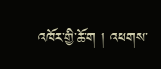འཁོར་གྱི་ཆོ་ག ། འཕགས་